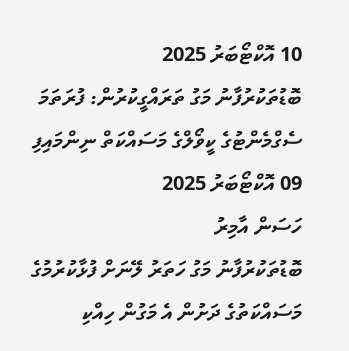10 އޮކްޓޯބަރު 2025
ބޮޑުތަކުރުފާނު މަގު ތަރައްގީކުރުން: ފުރަތަމަ ސެގްމެންޓުގެ ކީވޯލްގެ މަސައްކަތް ނިންމައިފި
09 އޮކްޓޯބަރު 2025
ހަސަން އާމިރު
ބޮޑުތަކުރުފާނު މަގު ހަތަރު ލޭނަށް ފުޅާކުރުމުގެ މަސައްކަތުގެ ދަށުން އެ މަގުން ހިއްކި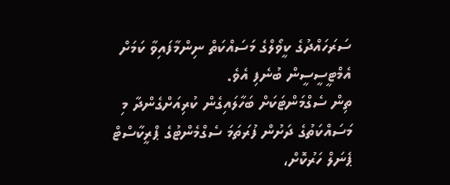ސަރަހައްދުގެ ކީވޯލްގެ މަސައްކަތް ނިންމާފައިވާ ކަމަށް އެމްޓީސީސީން ބުނެފި އެވެ.
ތިން ސެގްމަންޓަކަށް ބަހާލައިގެން ކުރިއަށްގެންދާ މި މަސައްކަތުގެ ދަށުން ފުރަތަމަ ސެގްމެންޓުގެ ޕްރީކާސްޓް ޕެނަލް ހަރުކޮށް،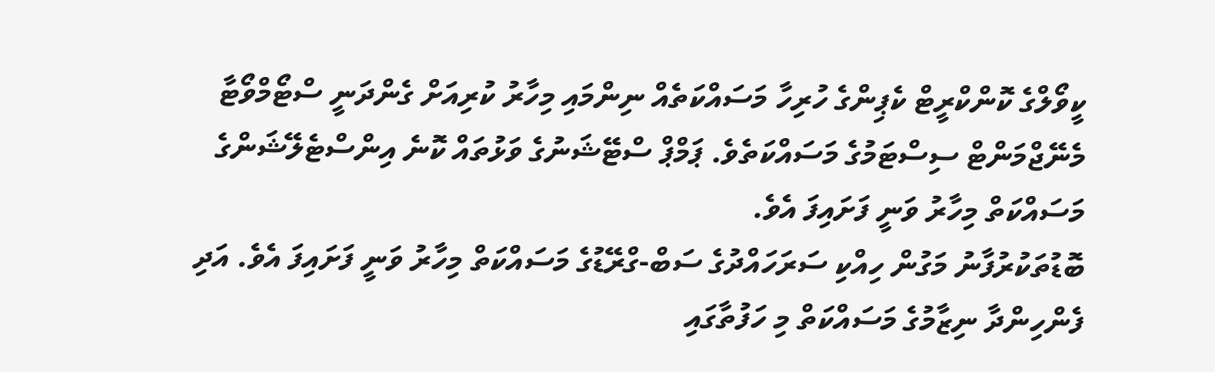ކީވޯލްގެ ކޮންކްރީޓް ކެޕިންގެ ހުރިހާ މަސައްކަތެއް ނިންމައި މިހާރު ކުރިއަށް ގެންދަނީ ސްޓޯމްވޯޓާ މެނޭޖްމަންޓް ސިސްޓަމުގެ މަސައްކަތެވެ. ޕަމްޕް ސްޓޭޝަނުގެ ވަޅުތައް ކޮނެ އިންސްޓެލޭޝަންގެ މަސައްކަތް މިހާރު ވަނީ ފަށައިފަ އެވެ.
ބޮޑުތަކުރުފާނު މަގުން ހިއްކި ސަރަހައްދުގެ ސަބް-ގްރޭޑުގެ މަސައްކަތް މިހާރު ވަނީ ފަށައިފަ އެވެ. އަދި ފެންހިންދާ ނިޒާމުގެ މަސައްކަތް މި ހަފުތާގައި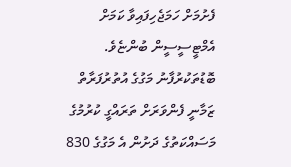ފެށުމަށް ހަމަޖެހިފައިވާ ކަމަށް އެމްޓީސީސީން ބުންޏެވެ.
ބޮޑުތަކުރުފާނު މަގުގެ އުތުރުފަރާތް ޒަމާނީ ފެންވަރަށް ތަރައްގީ ކުރުމުގެ މަސައްކަތުގެ ދަށުން އެ މަގުގެ 830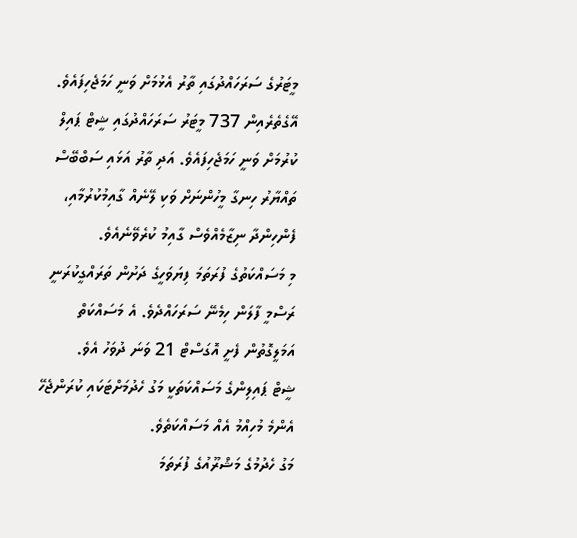މީޓަރުގެ ސަރަހައްދުގައި ތާރު އެޅުމަށް ވަނީ ހަމަޖެހިފައެވެ. އޭގެތެރެއިން 737 މީޓަރު ސަރަހައްދުގައި ޝީޓް ޕައިލް ކުރުމަށް ވަނީ ހަމަޖެހިފައެވެ. އަދި ތާރު އަޅައި ސަބްބޭސް ތައްޔާރު ހިނގާ މީހުންނަށް ވަކި ލޭނެއް ގާއިމުކުރުމާއި، ފެންހިންދާ ނިޒާމެއްވެސް ގާއިމު ކުރެވޭނެއެވެ.
މި މަސައްކަތުގެ ފުރަތަމަ ފިޔަވަހީގެ ދަށުން ތަރައްގީކުރަނީ ރަސްމީ ފާލަން ހިމެނޭ ސަރަހައްދެވެ. އެ މަސައްކަތް އަމަލީގޮތުން ފެށީ އޮގަސްޓް 21 ވަނަ ދުވަހު އެވެ.
ޝީޓް ޕައިލިންގެ މަސައްކަތަކީ މަގު ހެދުމަށްޓަކައި ކުރަންޖެހޭ އެންމެ މުހިއްމު އެއް މަސައްކަތެވެ.
މަގު ހެދުމުގެ މަޝްރޫއުގެ ފުރަތަމަ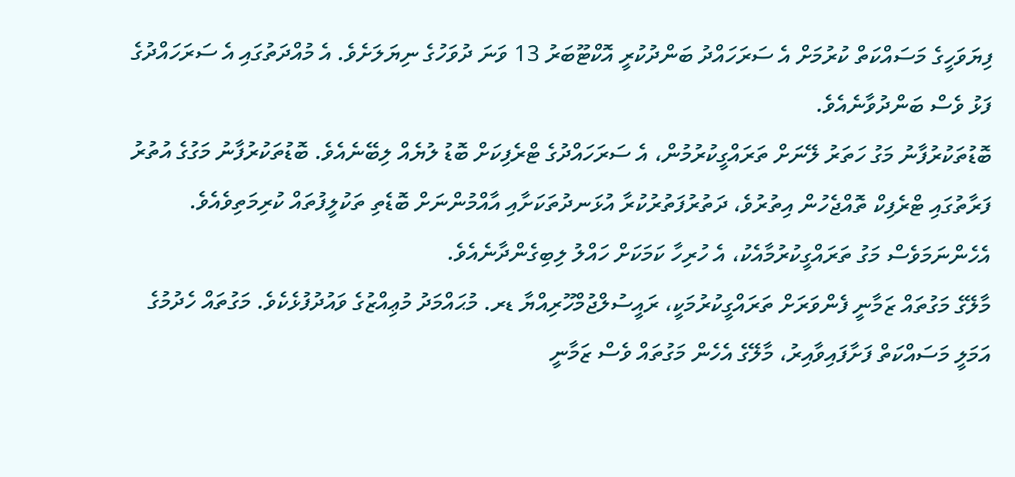ފިޔަވަހީގެ މަސައްކަތް ކުރުމަށް އެ ސަރަހައްދު ބަންދުކުރީ އޮކްޓޫބަރު 13 ވަނަ ދުވަހުގެ ނިޔަލަށެވެ. އެ މުއްދަތުގައި އެ ސަރަހައްދުގެ ފަޅު ވެސް ބަންދުވާނެއެވެ.
ބޮޑުތަކުރުފާނު މަގު ހަތަރު ލޭނަށް ތަރައްގީކުރުމުން، އެ ސަރަހައްދުގެ ޓްރެފިކަށް ބޮޑު ލުޔެއް ލިބޭނެއެވެ. ބޮޑުތަކުރުފާނު މަގުގެ އުތުރު ފަރާތުގައި ޓްރެފިކް ތޮއްޖެހުން އިތުރުވެ، ދަތުރުފަތުރުކުރާ އުޅަނދުތަކަށާއި އާއްމުންނަށް ބޮޑެތި ތަކުލީފުތައް ކުރިމަތިވެއެވެ. އެހެންނަމަވެސް މަގު ތަރައްގީކުރުމާއެކު، އެ ހުރިހާ ކަމަކަށް ހައްލު ލިބިގެންދާނެއެވެ.
މާލޭގެ މަގުތައް ޒަމާނީ ފެންވަރަށް ތަރައްގީކުރުމަކީ، ރައީސުލްޖުމްހޫރިއްޔާ ޑރ. މުޙައްމަދު މުޢިއްޒުގެ ވައުދުފުޅެކެވެ. މަގުތައް ހެދުމުގެ އަމަލީ މަސައްކަތް ފަށާފައިވާއިރު، މާލޭގެ އެހެން މަގުތައް ވެސް ޒަމާނީ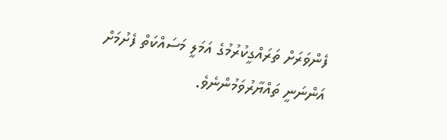ފެންވަރަށް ތަރައްގީކުރުމުގެ އަމަލީ މަސައްކަތް ފެށުމަށް އަންނަނީ ތައްޔާރުވަމުންނެވެ.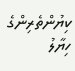ކިޔުންތެރިންގެ ހިޔާލު